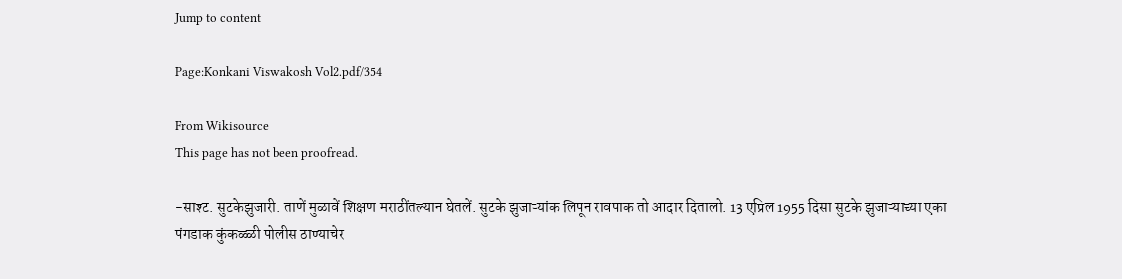Jump to content

Page:Konkani Viswakosh Vol2.pdf/354

From Wikisource
This page has not been proofread.

-साश्ट. सुटकेझुजारी. ताणें मुळावें शिक्षण मराठींतल्यान घेतलें. सुटके झुजाऱ्यांक लिपून रावपाक तो आदार दितालो. 13 एप्रिल 1955 दिसा सुटके झुजाऱ्याच्या एका पंगडाक कुंकळ्ळी पोलीस ठाण्याचेर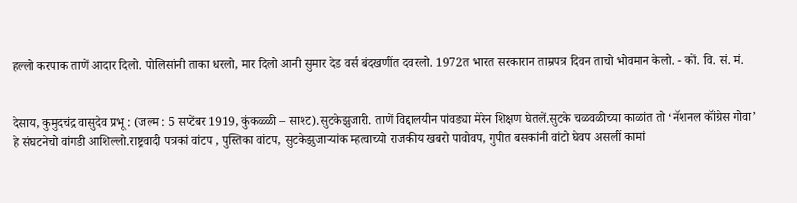हल्लो करपाक ताणें आदार दिलो. पोलिसांनी ताका धरलो, मार दिलो आनी सुमार देड वर्स बंदखणींत दवरलो. 1972त भारत सरकारान ताम्रपत्र दिवन ताचो भोवमान केलो. - कों. वि. सं. मं.


देसाय, कुमुदचंद्र वासुदेव प्रभू : (जल्म : 5 सप्टेंबर 1919, कुंकळ्ळी – साश्ट).सुटकेझुजारी. ताणें विद्दालयीन पांवड्या मेरेन शिक्षण घेतलें.सुटके चळवळीच्या काळांत तो ‘नॅशनल कॉंग्रेस गोवा’ हे संघटनेचो वांगडी आशिल्लो.राष्ट्रवादी पत्रकां वांटप , पुस्तिका वांटप, सुटकेझुजाऱ्यांक म्हत्वाच्यो राजकीय खबरो पावोवप, गुपीत बसकांनी वांटो घेवप असलीं कामां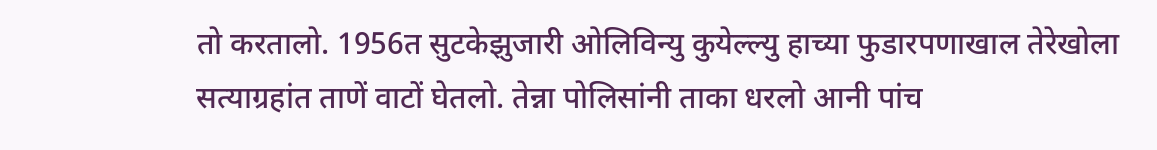तो करतालो. 1956त सुटकेझुजारी ओलिविन्यु कुयेल्ल्यु हाच्या फुडारपणाखाल तेरेखोला सत्याग्रहांत ताणें वाटों घेतलो. तेन्ना पोलिसांनी ताका धरलो आनी पांच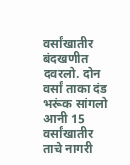वर्सांखातीर बंदखणीत दवरलो. दोन वर्सां ताका दंड भरूंक सांगलो आनी 15 वर्सांखातीर ताचे नागरी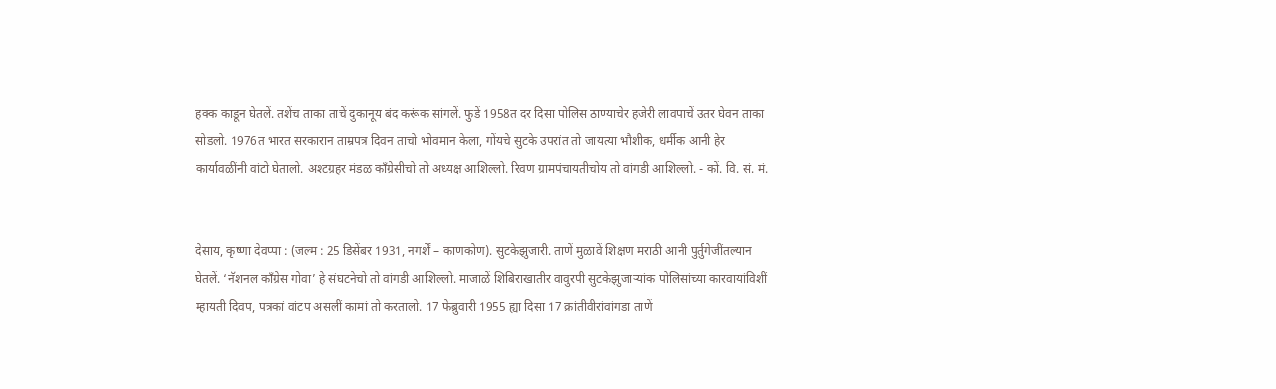हक्क काडून घेतलें. तशेंच ताका ताचें दुकानूय बंद करूंक सांगलें. फुडें 1958त दर दिसा पोलिस ठाण्याचेर हजेरी लावपाचें उतर घेवन ताका सोडलो. 1976त भारत सरकारान ताम्रपत्र दिवन ताचो भोवमान केला, गोंयचे सुटके उपरांत तो जायत्या भौशीक, धर्मीक आनी हेर कार्यावळींनी वांटो घेतालो. अश्टग्रहर मंडळ कॉंग्रेसीचो तो अध्यक्ष आशिल्लो. रिवण ग्रामपंचायतीचोय तो वांगडी आशिल्लो. - कों. वि. सं. मं.


देसाय, कृष्णा देवप्पा : (जल्म : 25 डिसेंबर 1931, नगर्शें – काणकोण). सुटकेझुजारी. ताणें मुळावें शिक्षण मराठी आनी पुर्तुगेजींतल्यान घेतलें. ‘नॅशनल कॉंग्रेस गोवा’ हे संघटनेचो तो वांगडी आशिल्लो. माजाळें शिबिराखातीर वावुरपी सुटकेझुजाऱ्यांक पोलिसांच्या कारवायांविशीं म्हायती दिवप, पत्रकां वांटप असलीं कामां तो करतालो. 17 फेब्रुवारी 1955 ह्या दिसा 17 क्रांतीवीरांवांगडा ताणें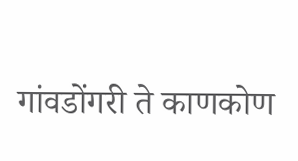गांवडोंगरी ते काणकोण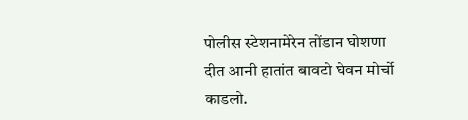पोलीस स्टेशनामेरेन तोंडान घोशणा दीत आनी हातांत बावटो घेवन मोर्चो काडलो.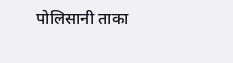पोलिसानी ताका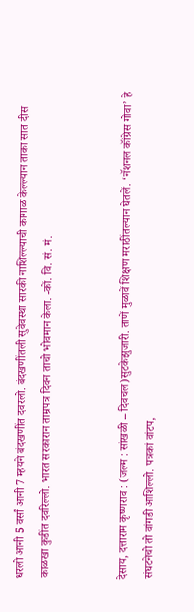धरलो आनी 5 वर्सां आनी 7 म्हयने बंदखणींत दवरलो. बंदखणींतली सुवेवस्था सारकी नाशिल्ल्याची कागाळ केल्ल्यान ताका सात दीस काळखा कुडींत दवरिल्लो. भारत सरकारान ताम्रपत्र दिवन ताचो भोवमान केला. -कों. वि. सं. मं.


देसाय, दत्ताराम कृष्णराव : (जल्म : सांखळी – दिवचल)सुटकेझुजारी. ताणें मुळावें शिक्षण मराठींतल्यान घेतलें. ‘नॅशनल कॉंग्रेस गोवा’ हे संघटनेचो तो वांगडी आशिल्लो. पत्रकां वांटप,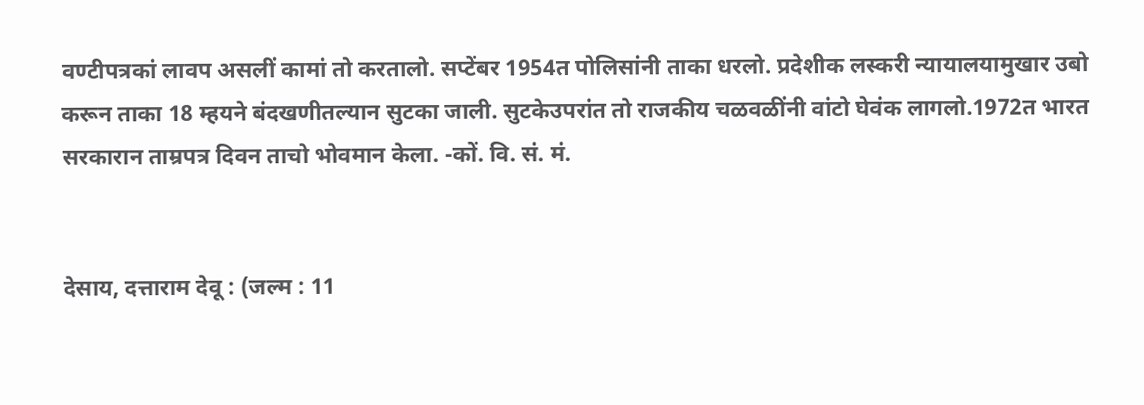वण्टीपत्रकां लावप असलीं कामां तो करतालो. सप्टेंबर 1954त पोलिसांनी ताका धरलो. प्रदेशीक लस्करी न्यायालयामुखार उबो करून ताका 18 म्हयने बंदखणीतल्यान सुटका जाली. सुटकेउपरांत तो राजकीय चळवळींनी वांटो घेवंक लागलो.1972त भारत सरकारान ताम्रपत्र दिवन ताचो भोवमान केला. -कों. वि. सं. मं.


देसाय, दत्ताराम देवू : (जल्म : 11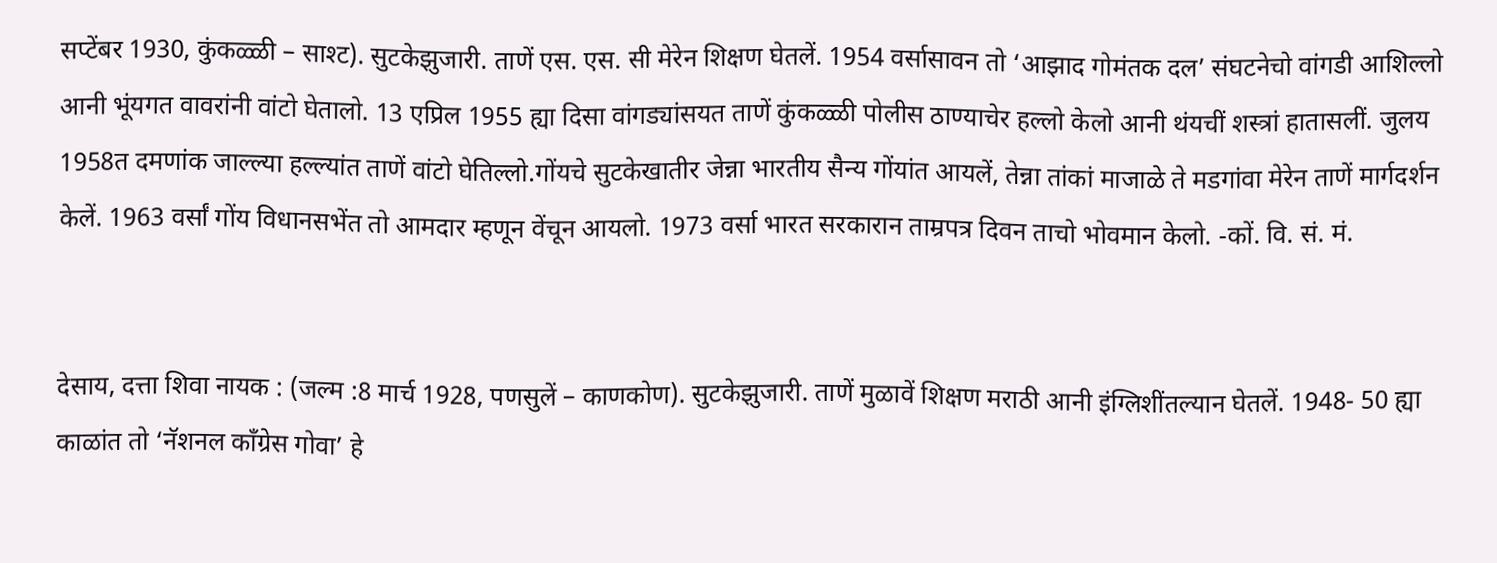सप्टेंबर 1930, कुंकळ्ळी – साश्ट). सुटकेझुजारी. ताणें एस. एस. सी मेरेन शिक्षण घेतलें. 1954 वर्सासावन तो ‘आझाद गोमंतक दल’ संघटनेचो वांगडी आशिल्लो आनी भूंयगत वावरांनी वांटो घेतालो. 13 एप्रिल 1955 ह्या दिसा वांगड्यांसयत ताणें कुंकळ्ळी पोलीस ठाण्याचेर हल्लो केलो आनी थंयचीं शस्त्रां हातासलीं. जुलय 1958त दमणांक जाल्ल्या हल्ल्यांत ताणें वांटो घेतिल्लो.गोंयचे सुटकेखातीर जेन्ना भारतीय सैन्य गोंयांत आयलें, तेन्ना तांकां माजाळे ते मडगांवा मेरेन ताणें मार्गदर्शन केलें. 1963 वर्सां गोंय विधानसभेंत तो आमदार म्हणून वेंचून आयलो. 1973 वर्सा भारत सरकारान ताम्रपत्र दिवन ताचो भोवमान केलो. -कों. वि. सं. मं.


देसाय, दत्ता शिवा नायक : (जल्म :8 मार्च 1928, पणसुलें – काणकोण). सुटकेझुजारी. ताणें मुळावें शिक्षण मराठी आनी इंग्लिशींतल्यान घेतलें. 1948- 50 ह्या काळांत तो ‘नॅशनल कॉंग्रेस गोवा’ हे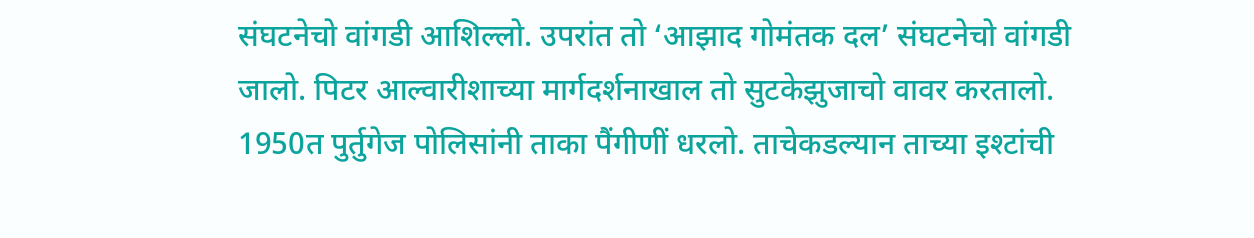संघटनेचो वांगडी आशिल्लो. उपरांत तो ‘आझाद गोमंतक दल’ संघटनेचो वांगडी जालो. पिटर आल्वारीशाच्या मार्गदर्शनाखाल तो सुटकेझुजाचो वावर करतालो. 1950त पुर्तुगेज पोलिसांनी ताका पैंगीणीं धरलो. ताचेकडल्यान ताच्या इश्टांची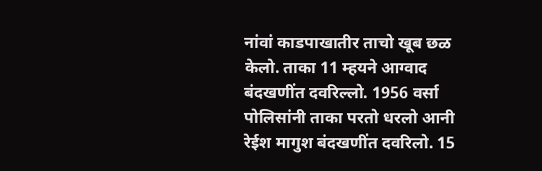नांवां काडपाखातीर ताचो खूब छळ केलो. ताका 11 म्हयने आग्वाद बंदखणींत दवरिल्लो. 1956 वर्सा पोलिसांनी ताका परतो धरलो आनी रेईश मागुश बंदखणींत दवरिलो. 15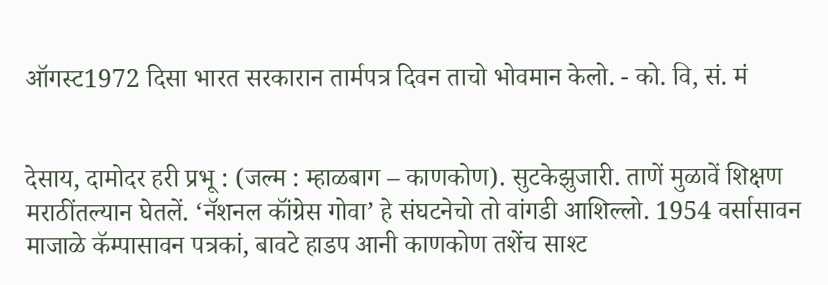ऑगस्ट1972 दिसा भारत सरकारान तार्मपत्र दिवन ताचो भोवमान केलो. - को. वि, सं. मं


देसाय, दामोदर हरी प्रभू : (जल्म : म्हाळबाग – काणकोण). सुटकेझुजारी. ताणें मुळावें शिक्षण मराठींतल्यान घेतलें. ‘नॅशनल कॉंग्रेस गोवा’ हे संघटनेचो तो वांगडी आशिल्लो. 1954 वर्सासावन माजाळे कॅम्पासावन पत्रकां, बावटे हाडप आनी काणकोण तशेंच साश्ट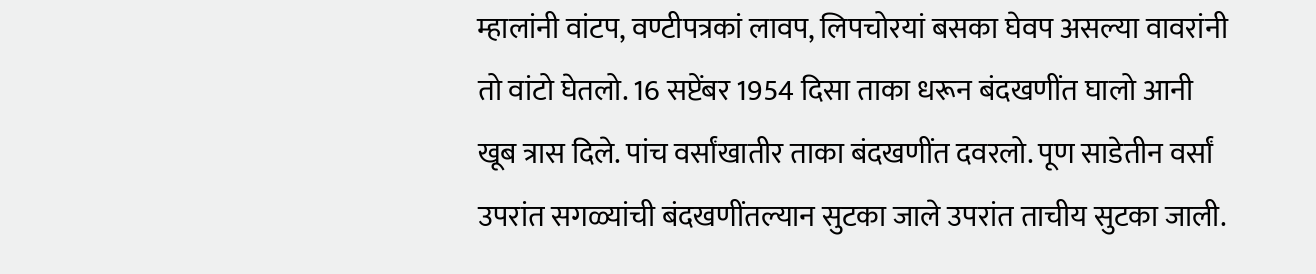म्हालांनी वांटप, वण्टीपत्रकां लावप, लिपचोरयां बसका घेवप असल्या वावरांनी तो वांटो घेतलो. 16 सप्टेंबर 1954 दिसा ताका धरून बंदखणींत घालो आनी खूब त्रास दिले. पांच वर्सांखातीर ताका बंदखणींत दवरलो. पूण साडेतीन वर्सां उपरांत सगळ्यांची बंदखणींतल्यान सुटका जाले उपरांत ताचीय सुटका जाली.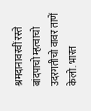श्रमदानावरवीं रस्ते बांदपाचो म्हत्वाचो उदरगतीचो वावर ताणें केलो. भारत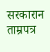सरकारान ताम्रपत्र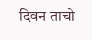दिवन ताचो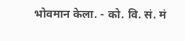भोवमान केला. - को. वि. सं. मं